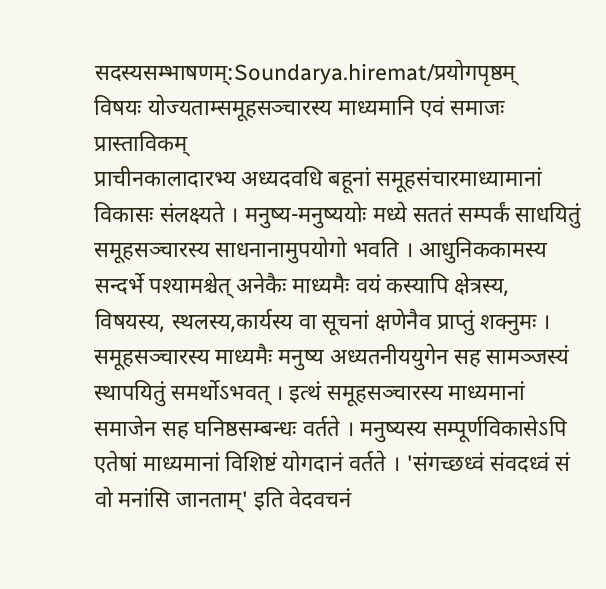सदस्यसम्भाषणम्:Soundarya.hiremat/प्रयोगपृष्ठम्
विषयः योज्यताम्समूहसञ्चारस्य माध्यमानि एवं समाजः
प्रास्ताविकम्
प्राचीनकालादारभ्य अध्यदवधि बहूनां समूहसंचारमाध्यामानां विकासः संलक्ष्यते । मनुष्य-मनुष्ययोः मध्ये सततं सम्पर्कं साधयितुं समूहसञ्चारस्य साधनानामुपयोगो भवति । आधुनिककामस्य सन्दर्भे पश्यामश्चेत् अनेकैः माध्यमैः वयं कस्यापि क्षेत्रस्य, विषयस्य, स्थलस्य,कार्यस्य वा सूचनां क्षणेनैव प्राप्तुं शक्नुमः । समूहसञ्चारस्य माध्यमैः मनुष्य अध्यतनीययुगेन सह सामञ्जस्यं स्थापयितुं समर्थोऽभवत् । इत्थं समूहसञ्चारस्य माध्यमानां समाजेन सह घनिष्ठसम्बन्धः वर्तते । मनुष्यस्य सम्पूर्णविकासेऽपि एतेषां माध्यमानां विशिष्टं योगदानं वर्तते । 'संगच्छध्वं संवदध्वं सं वो मनांसि जानताम्' इति वेदवचनं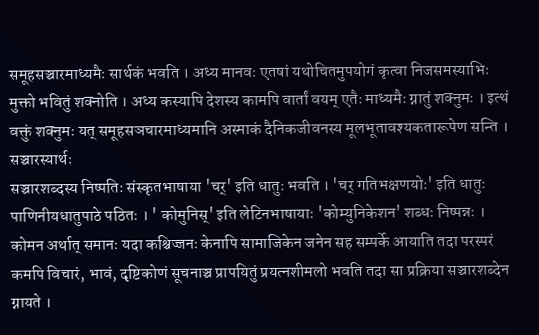समूहसञ्चारमाध्यमैः सार्थकं भवति । अध्य मानवः एतषां यथोचितमुपयोगं कृत्वा निजसमस्याभिः मुक्तो भवितुं शक्नोति । अध्य कस्यापि देशस्य कामपि वार्तां वयम् एतैः माध्यमैः ग्नातुं शक्नुमः । इत्थं वक्तुं शक्नुमः यत् समूहसञचारमाध्यमानि अस्माकं दैनिकजीवनस्य मूलभूतावश्यकतारूपेण सन्ति ।
सञ्चारस्यार्थः
सञ्चारशब्दस्य निष्पतिः संस्कृतभाषाया 'चर्' इति धातुः भवति । 'चर् गतिभक्षणयोः' इति धातुः पाणिनीयधातुपाठे पठितः । ' कोमुनिस्' इति लेटिनभाषायाः 'कोम्युनिकेशन' शब्धः निष्पन्नः । कोमन अर्थात् समानः यदा कश्चिज्जनः केनापि सामाजिकेन जनेन सह सम्पर्के आयाति तदा परस्परं कमपि विचारं, भावं, दृष्टिकोणं सूचनाञ्च प्रापयितुं प्रयत्नशीमलो भवति तदा सा प्रक्रिया सञ्चारशब्देन ग्नायते ।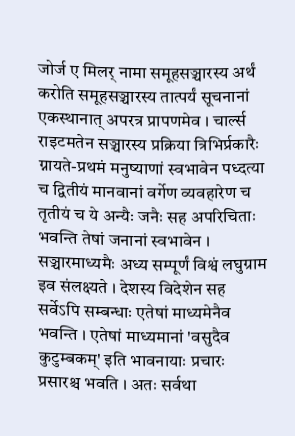जोर्ज ए मिलर् नामा समूहसञ्चारस्य अर्थं करोति समूहसञ्चारस्य तात्पर्यं सूचनानां एकस्थानात् अपरत्र प्रापणमेव । चार्ल्स राइटमतेन सञ्चारस्य प्रक्रिया त्रिभिर्प्रकारैः ग्नायते-प्रथमं मनुष्याणां स्वभावेन पध्दत्या च द्वितीयं मानवानां वर्गेण व्यवहारेण च तृतीयं च ये अन्यैः जनैः सह अपरिचिताः भवन्ति तेषां जनानां स्वभावेन । सञ्चारमाध्यमैः अध्य सम्पूर्णं विश्वं लघुग्राम इव संलक्ष्यते । देशस्य विदेशेन सह सर्वेऽपि सम्बन्धाः एतेषां माध्यमेनैव भवन्ति । एतेषां माध्यमानां 'वसुदैव कुटुम्बकम्' इति भावनायाः प्रचारः प्रसारश्च भवति । अतः सर्वथा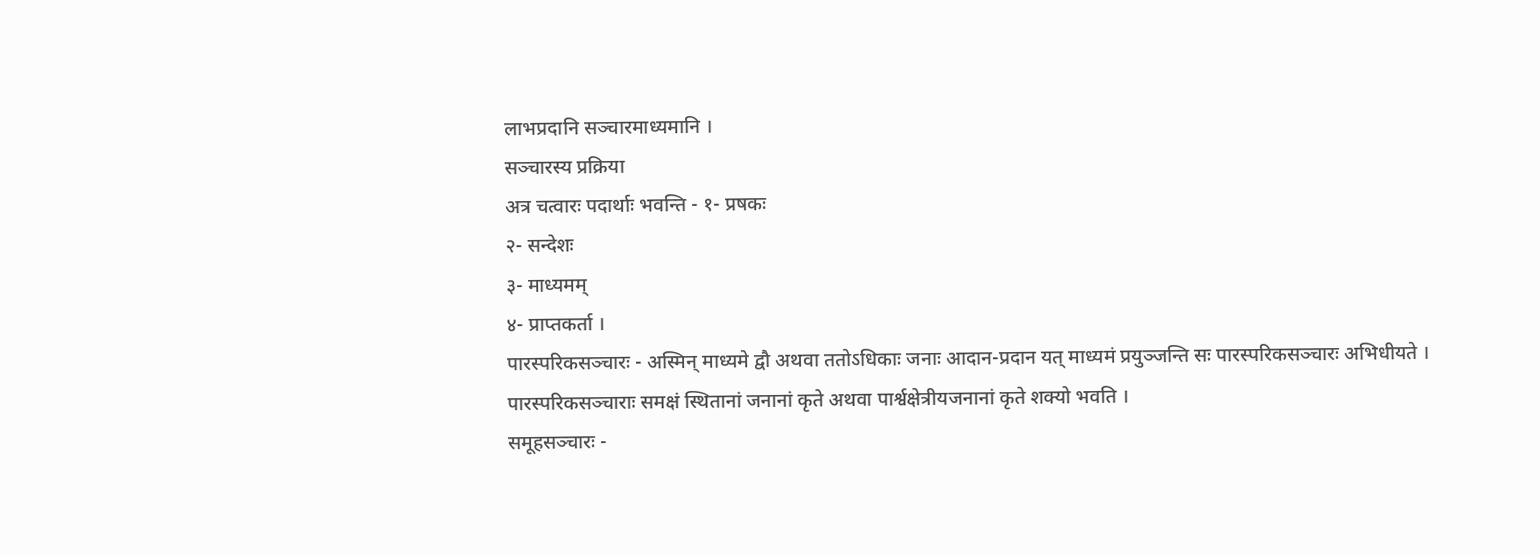लाभप्रदानि सञ्चारमाध्यमानि ।
सञ्चारस्य प्रक्रिया
अत्र चत्वारः पदार्थाः भवन्ति - १- प्रषकः
२- सन्देशः
३- माध्यमम्
४- प्राप्तकर्ता ।
पारस्परिकसञ्चारः - अस्मिन् माध्यमे द्वौ अथवा ततोऽधिकाः जनाः आदान-प्रदान यत् माध्यमं प्रयुञ्जन्ति सः पारस्परिकसञ्चारः अभिधीयते । पारस्परिकसञ्चाराः समक्षं स्थितानां जनानां कृते अथवा पार्श्वक्षेत्रीयजनानां कृते शक्यो भवति ।
समूहसञ्चारः -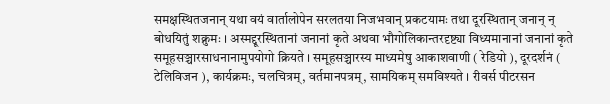समक्षस्थितजनान् यथा वयं वार्तालोपेन सरलतया निजभवान् प्रकटयामः तथा दूरस्थितान् जनान् न् बोधयितुं शक्नुमः । अस्मद्दूरस्थितानां जनानां कृते अथवा भौगोलिकान्तरदृष्ट्या विध्यमानानां जनानां कृते समूहसञ्चारसाधनानामुपयोगो क्रियते । समूहसञ्चारस्य माध्यमेषु आकाशवाणी ( रेडियो ), दूरदर्शनं ( टेलिविजन ), कार्यक्रमः, चलचित्रम्, वर्तमानपत्रम्, सामयिकम् समविश्यते । रीवर्स पीटरसन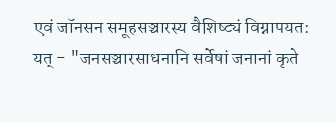एवं जॉनसन समूहसञ्चारस्य वैशिष्ट्यं विग्नापयत: यत् - "जनसञ्चारसाधनानि सर्वेषां जनानां कृते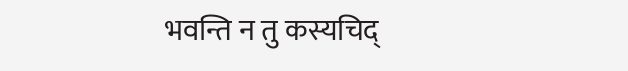भवन्ति न तु कस्यचिद्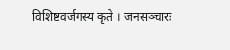विशिष्टवर्जगस्य कृते । जनसञ्चारः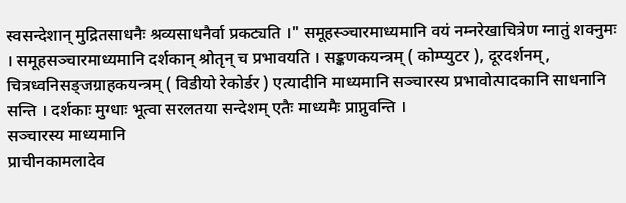स्वसन्देशान् मुद्रितसाधनैः श्रव्यसाधनैर्वा प्रकट्यति ।" समूहस्ञ्चारमाध्यमानि वयं नम्नरेखाचित्रेण ग्नातुं शक्नुमः । समूहसञ्चारमाध्यमानि दर्शकान् श्रोतृन् च प्रभावयति । सङ्कणकयन्त्रम् ( कोम्प्युटर ), दूरदर्शनम्, चित्रध्वनिसङ्जग्राहकयन्त्रम् ( विडीयो रेकोर्डर ) एत्यादीनि माध्यमानि सञ्चारस्य प्रभावोत्पादकानि साधनानि सन्ति । दर्शकाः मुग्धाः भूत्वा सरलतया सन्देशम् एतैः माध्यमैः प्राप्नुवन्ति ।
सञ्चारस्य माध्यमानि
प्राचीनकामलादेव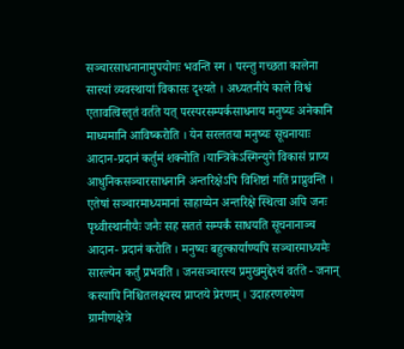सञ्चारसाधनानामुपयोगः भवन्ति स्म । परन्तु गच्छता कालेना सास्यां व्यवस्थायां विकासः दृश्यते । अध्यतनीये काले विश्वं एतावत्विस्तृतं वर्तते यत् परस्परसम्पर्कसाधनाय मनुष्यः अनेकानि माध्यमानि आविष्करोति । येन सरलतया मनुष्यः सूचनायाः आदान-प्रदानं कर्तुमं शक्नोति ।यान्त्रिकेऽस्मिन्युगे विकासं प्राप्य आधुनिकसञ्चारसाधनानि अन्तरिक्षेऽपि विशिष्टां गतिं प्राप्नुवन्ति । एतेषां सञ्चारमाध्यमानां साहाय्येन अन्तरिक्षे स्थित्वा अपि जनः पृथ्वीस्थानीयैः जनैः सह सततं सम्पर्कं साधयति सूचनानाञ्च आदान- प्रदानं करोति । मनुष्यः बहुत्कार्याण्यपि सञ्चारमाध्यमैः सारल्येन कर्तुं प्रभवति । जनसञ्चारस्य प्रमुखमुद्देश्यं वर्तते - जनान् कस्यापि निश्चितलक्ष्यस्य प्राप्तये प्रेरणम् । उदाहरणरुपेण ग्रामीणक्षेत्रे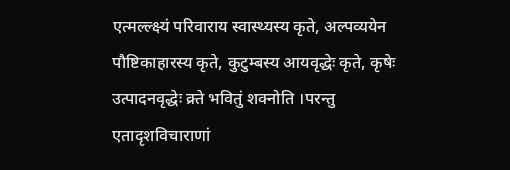एत्मल्ल्क्ष्यं परिवाराय स्वास्थ्यस्य कृते, अल्पव्ययेन पौष्टिकाहारस्य कृते, कुटुम्बस्य आयवृद्धेः कृते, कृषेः उत्पादनवृद्धेः क्र्ते भवितुं शक्नोति ।परन्तु एतादृशविचाराणां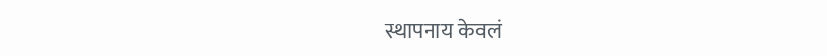स्थापनाय केवलं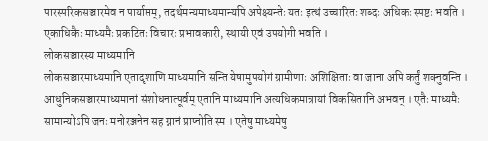पारस्परिकसञ्चारमेव न पार्याप्तम्, तदर्थमन्यमाध्यमान्यपि अपेक्ष्यन्तेः यतः इत्थं उच्चारितः शब्दः अधिकः स्पष्टः भवति । एकाधिकैः माध्यमैः प्रकटितः विचारः प्रभावकारी, स्थायी एवं उपयोगी भवति ।
लोकसञ्चारस्य माध्यमानि
लोकसञ्चारमाध्यमानि एतादृशाणि माध्यमानि सन्ति येषामुपयोगं ग्रामीणाः अशिक्षिताः वा जाना अपि कर्तुं शक्नुवन्ति । आधुनिकसञ्चारमाध्यमानां संशोधनात्पूर्वम् एतानि माध्यमानि अत्यधिकमात्रायां विकसितानि अभवन् । एतैः माध्यमैः सामान्योऽपि जनः मनोरञ्जनेन सह ग्नानं प्राप्नोति स्म । एतेषु माध्यमेषु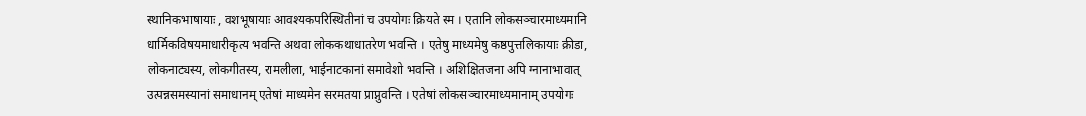स्थानिकभाषायाः , वशभूषायाः आवश्यकपरिस्थितीनां च उपयोगः क्रियते स्म । एतानि लोकसञ्चारमाध्यमानि धार्मिकविषयमाधारीकृत्य भवन्ति अथवा लोककथाधातरेण भवन्ति । एतेषु माध्यमेषु कष्ठपुत्तलिकायाः क्रीडा, लोकनाट्यस्य, लोकगीतस्य, रामलीला, भाईनाटकानां समावेशो भवन्ति । अशिक्षितजना अपि ग्नानाभावात् उत्पन्नसमस्यानां समाधानम् एतेषां माध्यमेन सरमतया प्राप्नुवन्ति । एतेषां लोकसञ्चारमाध्यमानाम् उपयोगः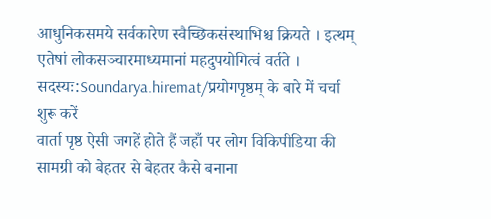आधुनिकसमये सर्वकारेण स्वैच्छिकसंस्थाभिश्च क्रियते । इत्थम् एतेषां लोकसञ्चारमाध्यमानां महदुपयोगित्वं वर्तते ।
सदस्यः:Soundarya.hiremat/प्रयोगपृष्ठम् के बारे में चर्चा शुरू करें
वार्ता पृष्ठ ऐसी जगहें होते हैं जहाँ पर लोग विकिपीडिया की सामग्री को बेहतर से बेहतर कैसे बनाना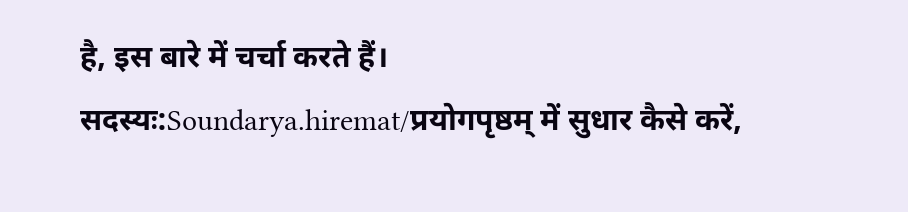है, इस बारे में चर्चा करते हैं। सदस्यः:Soundarya.hiremat/प्रयोगपृष्ठम् में सुधार कैसे करें,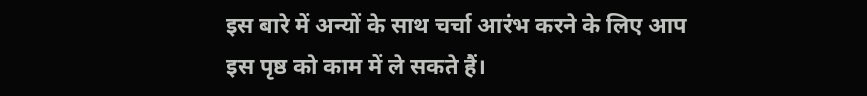इस बारे में अन्यों के साथ चर्चा आरंभ करने के लिए आप इस पृष्ठ को काम में ले सकते हैं।